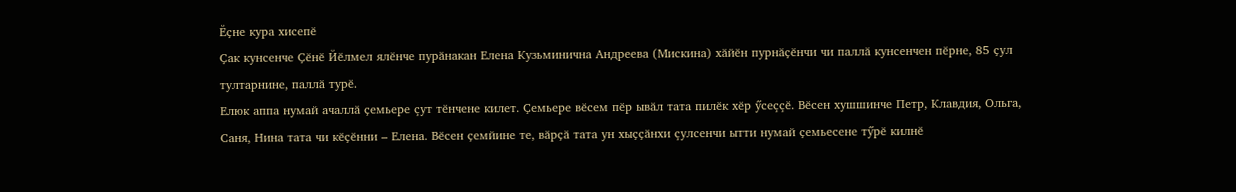Ӗҫне кура хисепӗ
Ҫак кунсенче Ҫӗнӗ Йӗлмел ялӗнче пурӑнакан Елена Кузьминична Андреева (Мискина) хӑйӗн пурнӑҫӗнчи чи паллӑ кунсенчен пӗрне, 85 ҫул тултарнине, паллӑ турӗ.
Елюк аппа нумай ачаллӑ ҫемьере çут тӗнчене килет. Ҫемьере вӗсем пӗр ывӑл тата пилӗк хӗр ӳсеççӗ. Вӗсен хушшинче Петр, Клавдия, Ольга, Саня, Нина тата чи кӗҫӗнни – Елена. Вӗсен ҫемйине те, вӑрҫӑ тата ун хыҫҫӑнхи çулсенчи ытти нумай ҫемьесене тӳрӗ килнӗ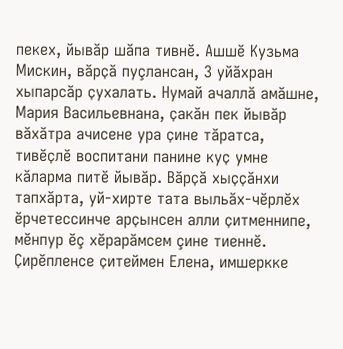пекех, йывӑр шӑпа тивнӗ. Ашшӗ Кузьма Мискин, вӑрҫӑ пуçлансан, 3 уйӑхран хыпарсӑр ҫухалать. Нумай ачаллӑ амӑшне, Мария Васильевнана, ҫакӑн пек йывӑр вӑхӑтра ачисене ура ҫине тӑратса, тивӗҫлӗ воспитани панине куҫ умне кӑларма питӗ йывӑр. Вӑрҫӑ хыҫҫӑнхи тапхӑрта, уй-хирте тата выльӑх-чӗрлӗх ӗрчетессинче арҫынсен алли ҫитменнипе, мӗнпур ӗç хӗрарӑмсем çине тиеннӗ. Ҫирӗпленсе ҫитеймен Елена, имшеркке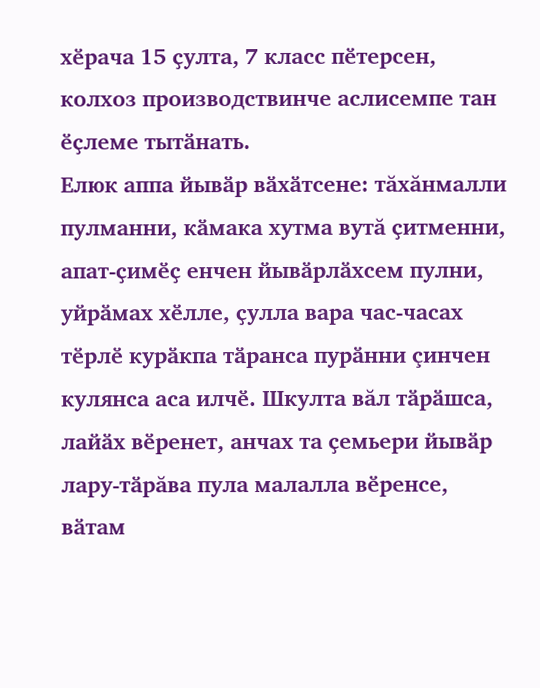хӗрача 15 ҫулта, 7 класс пӗтерсен, колхоз производствинче аслисемпе тан ӗҫлеме тытӑнать.
Елюк аппа йывӑр вӑхӑтсене: тăхăнмалли пулманни, кӑмака хутма вутă ҫитменни, апат-ҫимӗҫ енчен йывӑрлӑхсем пулни, уйрӑмах хӗлле, ҫулла вара час-часах тӗрлӗ курӑкпа тӑранса пурӑнни çинчен кулянса аса илчӗ. Шкулта вăл тӑрӑшса, лайӑх вӗренет, анчах та ҫемьери йывӑр лару-тӑрăва пула малалла вӗренсе, вӑтам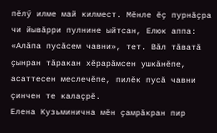пӗлӳ илме май килмест. Мӗнле ӗҫ пурнӑҫра чи йывӑрри пулнине ыйтсан, Елюк аппа: «Алӑпа пусăсем чавни», тет. Вӑл тӑватӑ ҫынран тӑракан хӗрарӑмсен ушкӑнӗпе, асаттесен меслечӗпе, пилӗк пусӑ чавни çинчен те калаçрӗ.
Елена Кузьминична мӗн ҫамрӑкран пир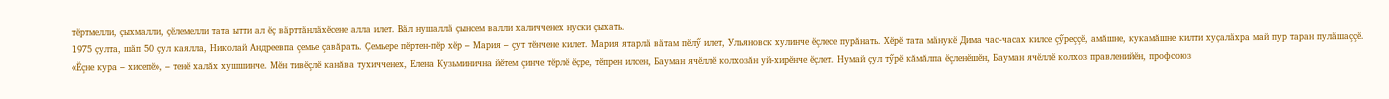тӗртмелли, ҫыхмалли, ҫӗлемелли тата ытти ал ӗҫ вӑрттӑнлӑхӗсене алла илет. Вӑл нушаллӑ ҫынсем валли халичченех нуски ҫыхать.
1975 ҫулта, шӑп 50 ҫул каялла, Николай Андреевпа çемье çавăрать. Ҫемьере пӗртен-пӗр хӗр – Мария – çут тӗнчене килет. Мария ятарлӑ вӑтам пӗлӳ илет, Ульяновск хулинче ӗçлесе пурăнать. Хӗрӗ тата мӑнукӗ Дима час-часах килсе çӳреççӗ, амăшне, кукамăшне килти хуҫалӑхра май пур таран пулӑшаççӗ.
«Ӗçне кура – хисепӗ», – тенӗ халăх хушшинче. Мӗн тивӗçлӗ канăва тухичченех, Елена Кузьминична йӗтем çинче тӗрлӗ ӗҫре, тӗпрен илсен, Бауман ячӗллӗ колхозăн уй-хирӗнче ӗҫлет. Нумай ҫул тӳрӗ кăмăлпа ӗçленӗшӗн, Бауман ячӗллӗ колхоз правленийӗн, профсоюз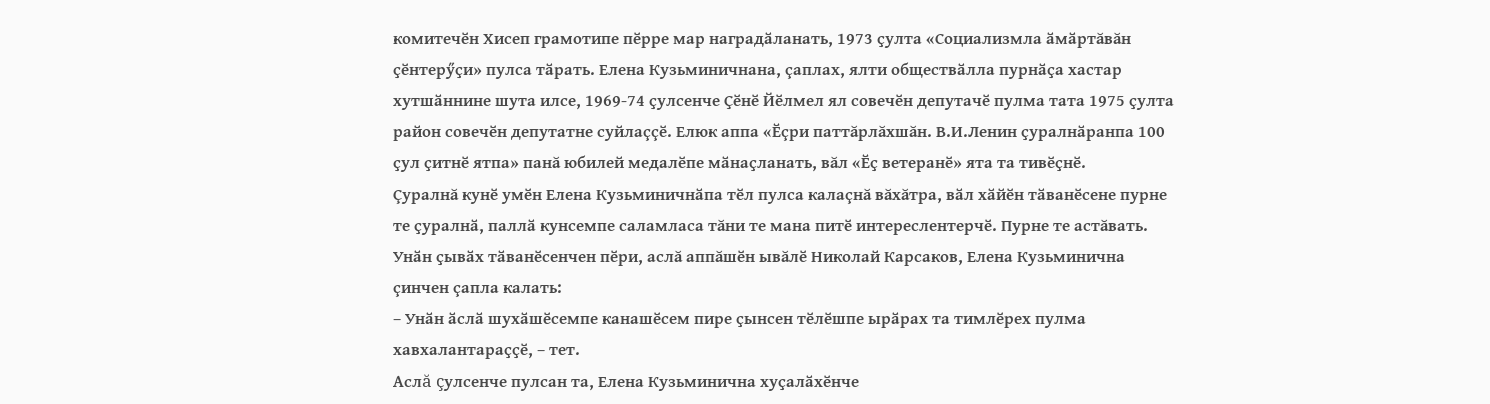комитечӗн Хисеп грамотипе пӗрре мар наградӑланать, 1973 ҫулта «Социализмла ӑмӑртăвăн ҫӗнтерӳҫи» пулса тӑрать. Елена Кузьминичнана, çаплах, ялти обществӑлла пурнӑҫа хастар хутшӑннине шута илсе, 1969-74 ҫулсенче Ҫӗнӗ Йӗлмел ял совечӗн депутачӗ пулма тата 1975 ҫулта район совечӗн депутатне суйлаççӗ. Елюк аппа «Ӗçри паттăрлăхшăн. В.И.Ленин ҫуралнӑранпа 100 ҫул ҫитнӗ ятпа» панă юбилей медалӗпе мӑнаҫланать, вăл «Ӗҫ ветеранӗ» ята та тивӗҫнӗ.
Çуралнă кунӗ умӗн Елена Кузьминичнӑпа тӗл пулса калаçнă вăхăтра, вӑл хӑйӗн тӑванӗсене пурне те ҫуралнӑ, паллӑ кунсемпе саламласа тăни те мана питӗ интереслентерчӗ. Пурне те астăвать. Унӑн ҫывӑх тӑванӗсенчен пӗри, аслă аппăшӗн ывăлӗ Николай Карсаков, Елена Кузьминична çинчен çапла калать:
– Унӑн ӑслӑ шухӑшӗсемпе канашӗсем пире ҫынсен тӗлӗшпе ырӑрах та тимлӗрех пулма хавхалантараҫҫӗ, – тет.
Аслă çулсенче пулсан та, Елена Кузьминична хуҫалӑхӗнче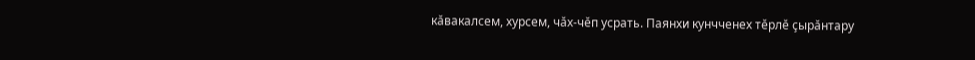кӑвакалсем, хурсем, чӑх-чӗп усрать. Паянхи кунчченех тӗрлӗ çырӑнтару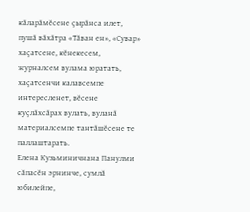кӑларӑмӗсене ҫырӑнса илет, пушӑ вӑхӑтра «Тăван ен», «Сувар» хаҫатсене, кӗнекесем, журналсем вулама юратать, хаҫатсенчи калавсемпе интересленет, вӗсене куҫлӑхсӑрах вулать, вуланӑ материалсемпе тантӑшӗсене те паллаштарать.
Елена Кузьминичнана Панулми сăпасӗн эрнинче, сумлă юбилейпе,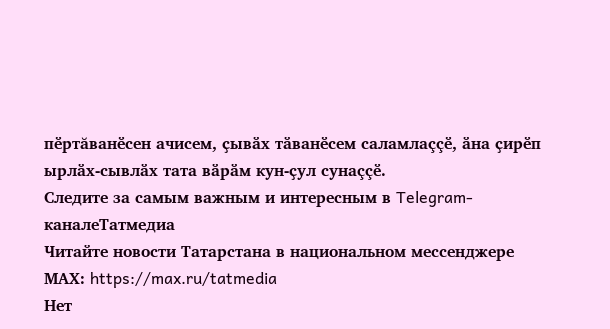пӗртăванӗсен ачисем, ҫывӑх тӑванӗсем саламлаççӗ, ӑна ҫирӗп ырлӑх-сывлӑх тата вӑрӑм кун-ҫул сунаççӗ.
Следите за самым важным и интересным в Telegram-каналеТатмедиа
Читайте новости Татарстана в национальном мессенджере MАХ: https://max.ru/tatmedia
Нет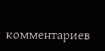комментариев